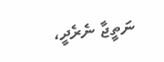ނަތީޖާ ނެރެދީ،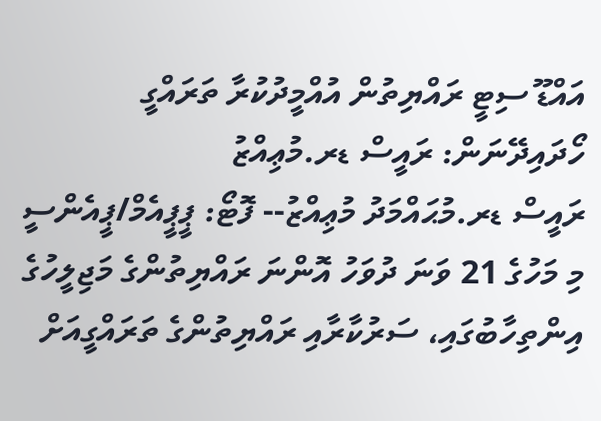އައްޑޫ ސިޓީ ރައްޔިތުން އުއްމީދުކުރާ ތަރައްގީ ހޯދައިދޭނަން: ރައީސް ޑރ.މުޢިއްޒު
ރައީސް ޑރ.މުޙައްމަދު މުޢިއްޒު-- ފޮޓޯ: ޕީޕީއެމް/ޕީއެންސީ
މި މަހުގެ 21 ވަނަ ދުވަހު އޮންނަ ރައްޔިތުންގެ މަޖިލީހުގެ އިންތިހާބުގައި، ސަރުކާރާއި ރައްޔިތުންގެ ތަރައްގީއަށް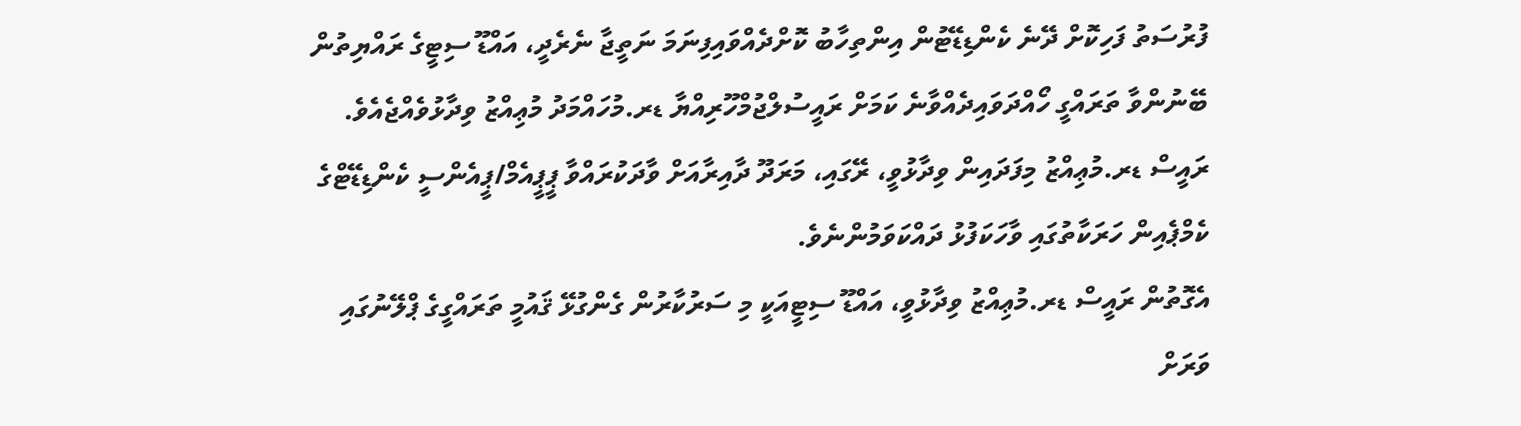ފުރުސަތު ފަހިކޮށް ދޭނެ ކެންޑިޑޭޓުން އިންތިހާބު ކޮށްދެއްވައިފިނަމަ ނަތީޖާ ނެރެދީ، އައްޑޫ ސިޓީގެ ރައްޔިތުން ބޭނުންވާ ތަރައްގީ ހޯއްދަވައިދެއްވާނެ ކަމަށް ރައީސުލްޖުމްހޫރިއްޔާ ޑރ.މުހައްމަދު މުޢިއްޒު ވިދާޅުވެއްޖެއެވެ.
ރައީސް ޑރ.މުޢިއްޒު މިފަދައިން ވިދާޅުވީ، ރޭގައި، މަރަދޫ ދާއިރާއަށް ވާދަކުރައްވާ ޕީޕީއެމް/ޕީއެންސީ ކެންޑިޑޭޓްގެ ކެމްޕެއިން ހަރަކާތުގައި ވާހަކަފުޅު ދައްކަވަމުންނެވެ.
އެގޮތުން ރައީސް ޑރ.މުޢިއްޒު ވިދާޅުވީ، އައްޑޫ ސިޓީއަކީ މި ސަރުކާރުން ގެންގުޅޭ ޤައުމީ ތަރައްގީގެ ޕްލޭނުގައި ވަރަށް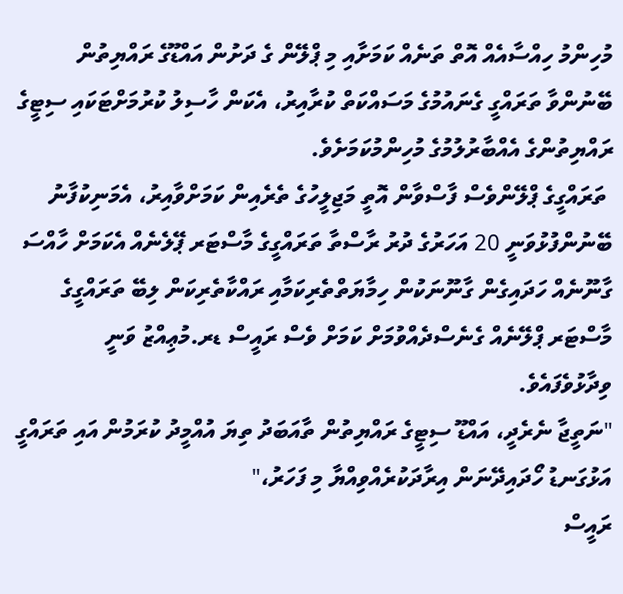މުހިންމު ހިއްސާއެއް އޮތް ތަނެއް ކަމަށާއި މި ޕްލޭން ގެ ދަށުން އައްޑޫގެ ރައްޔިތުން ބޭނުންވާ ތަރައްގީ ގެނައުމުގެ މަސައްކަތް ކުރާއިރު، އެކަން ހާސިލު ކުރުމަށްޓަކައި ސިޓީގެ ރައްޔިތުންގެ އެއްބާރުލުމުގެ މުހިންމުކަމަށެވެ.
 ތަރައްގީގެ ޕްލޭންވެސް ފާސްވާން އޮތީ މަޖިލީހުގެ ތެރެއިން ކަމަށްވާއިރު، އެމަނިކުފާނު ބޭނުންފުޅުވަނީ 20 އަހަރުގެ ދުރު ރާސްތާ ތަރައްގީގެ މާސްޓަރ ޕޭލެނެއް އެކަމަށް ހާއްސަ ގާނޫނެއް ހަދައިގެން ގާނޫނަކުން ހިމާޔަތްތެރިކަމާއި ރައްކާތެރިކަން ލިބޭ ތަރައްގީގެ މާސްޓަރ ޕްލޭނެއް ގެނެސްދެއްވުމަށް ކަމަށް ވެސް ރައީސް ޑރ.މުޢިއްޒު ވަނީ ވިދާޅުވެފައެވެ.
"ނަތީޖާ ނެރެދީ، އައްޑޫ ސިޓީގެ ރައްޔިތުން ތާއަބަދު ތިޔަ އުއްމީދު ކުރަމުން އައި ތަރައްގީ އަޅުގަނޑު ހޯދައިދޭނަން އިރާދަކުރެއްވިއްޔާ މި ފަހަރު،"
ރައީސް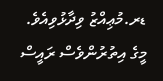ޑރ.މުޢިއްޒު ވިދާޅުވިއެވެ.
މީގެ އިތުރުންވެސް ރައީސް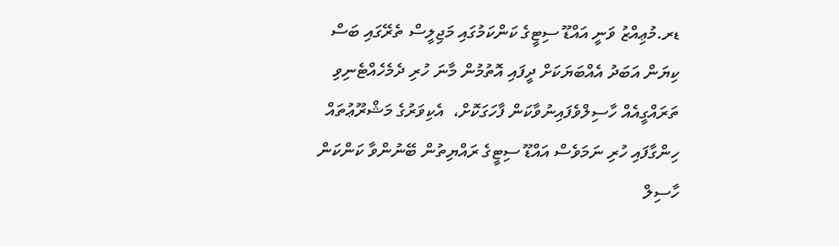ޑރ.މުޢިއްޒު ވަނީ އައްޑޫ ސިޓީގެ ކަންކަމުގައި މަޖިލީސް ތެރޭގައި ބަސް ކިޔަން އަބަދު އެއްބަޔަކަށް ދީފައި އޮތުމުން މާނަ ހުރި ދެމެހެއްޓެނިވި ތަރައްގީއެއް ހާސިލްވެފައިނުވާކަން ފާހަގަކޮށް،  އެކިވަރުގެ މަޝްރޫޢުތައް ހިންގާފައި ހުރި ނަމަވެސް އައްޑޫ ސިޓީގެ ރައްޔިތުން ބޭނުންވާ ކަންކަން ހާސިލް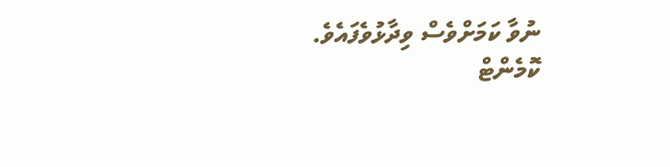ނުވާ ކަމަށްވެސް ވިދާޅުވެފައެވެ.
ކޮމެންޓް